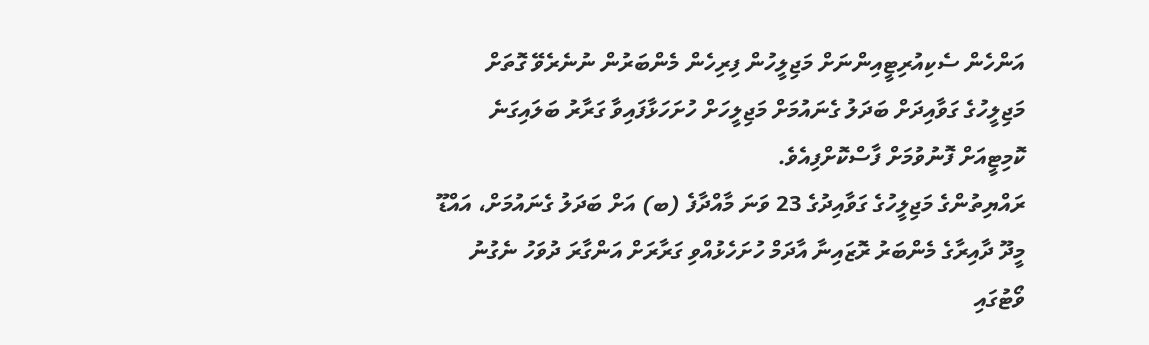އަންހެން ސެކިއުރިޓީއިންނަށް މަޖިލީހުން ފިރިހެން މެންބަރުން ނުނެރެވޭ ގޮތަށް މަޖިލީހުގެ ގަވާއިދަށް ބަދަލު ގެނައުމަށް މަޖިލީހަށް ހުށަހަޅާފައިވާ ގަރާރު ބަލައިގަނެ ކޮމިޓީއަށް ފޮނުވުމަށް ފާސްކޮށްފިއެވެ.
ރައްޔިތުންގެ މަޖިލީހުގެ ގަވާއިދުގެ 23 ވަނަ މާއްދާފެ (ބ) އަށް ބަދަލު ގެނައުމަށް، އައްޑޫ މީދޫ ދާއިރާގެ މެންބަރު ރޮޒައިނާ އާދަމް ހުށަހެޅުއްވި ގަރާރަށް އަންގާރަ ދުވަހު ނެގުނު ވޯޓުގައި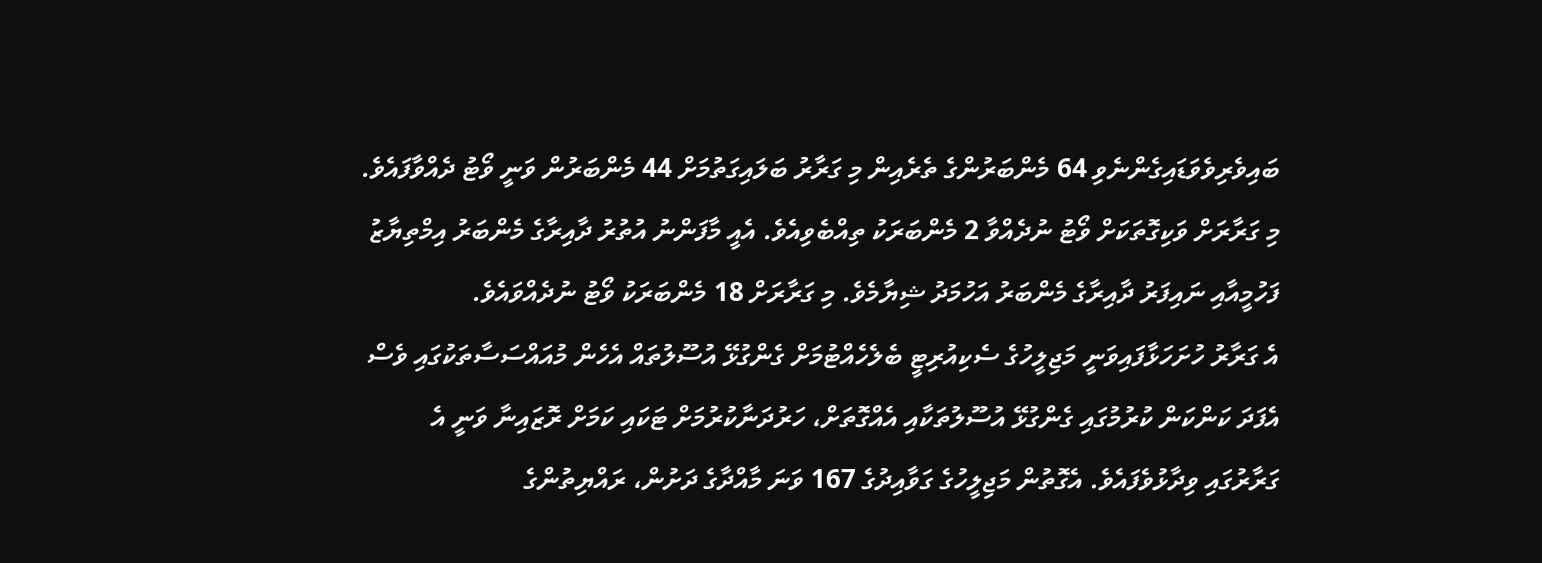ބައިވެރިވެވަޑައިގެންނެވި 64 މެންބަރުންގެ ތެރެއިން މި ގަރާރު ބަލައިގަތުމަށް 44 މެންބަރުން ވަނީ ވޯޓު ދެއްވާފައެވެ.
މި ގަރާރަށް ވަކިގޮތަކަށް ވޯޓު ނުދެއްވާ 2 މެންބަރަކު ތިއްބެވިއެވެ. އެއީ މާފަންނު އުތުރު ދާއިރާގެ މެންބަރު އިމްތިޔާޒު ފަހުމީއާއި ނައިފަރު ދާއިރާގެ މެންބަރު އަހުމަދު ޝިޔާމެވެ. މި ގަރާރަށް 18 މެންބަރަކު ވޯޓު ނުދެއްވައެވެ.
އެ ގަރާރު ހުށަހަޅާފައިވަނީ މަޖިލީހުގެ ސެކިއުރިޓީ ބެލެހެއްޓުމަށް ގެންގުޅޭ އުސޫލުތައް އެހެން މުއައްސަސާތަކުގައި ވެސް އެފަދަ ކަންކަން ކުރުމުގައި ގެންގުޅޭ އުސޫލުތަކާއި އެއްގޮތަށް، ހަރުދަނާކުރުމަށް ޓަކައި ކަމަށް ރޮޒައިނާ ވަނީ އެ ގަރާރުގައި ވިދާޅުވެފައެވެ. އެގޮތުން މަޖިލީހުގެ ގަވާއިދުގެ 167 ވަނަ މާއްދާގެ ދަށުން، ރައްޔިތުންގެ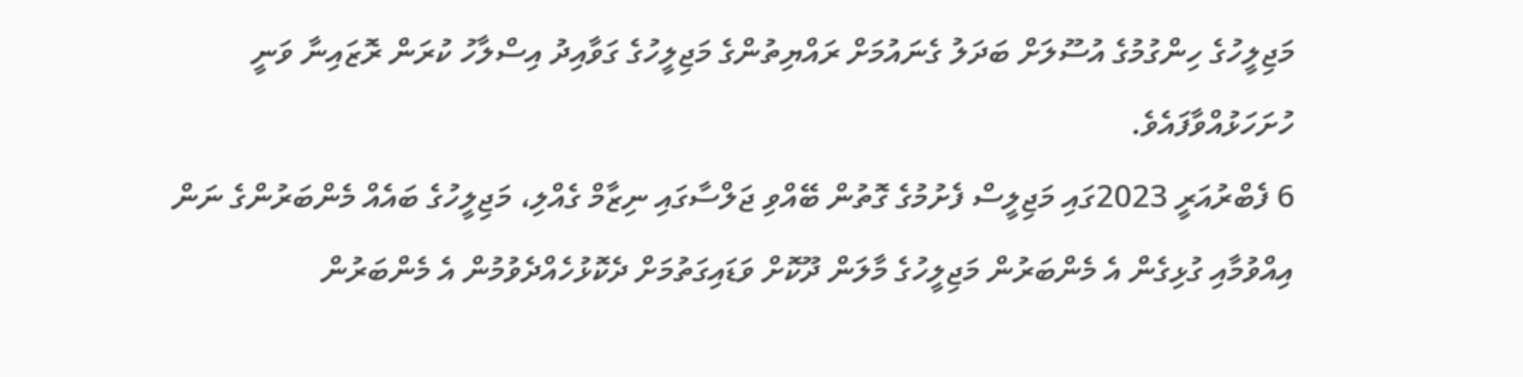މަޖިލީހުގެ ހިންގުމުގެ އުސޫލަށް ބަދަލު ގެނައުމަށް ރައްޔިތުންގެ މަޖިލީހުގެ ގަވާއިދު އިސްލާހު ކުރަން ރޮޒައިނާ ވަނީ ހުށަހަޅުއްވާފައެވެ.
6 ފެބްރުއަރީ 2023ގައި މަޖިލީސް ފެށުމުގެ ގޮތުން ބޭއްވި ޖަލްސާގައި ނިޒާމް ގެއްލި، މަޖިލީހުގެ ބައެއް މެންބަރުންގެ ނަން އިއްވުމާއި ގުޅިގެން އެ މެންބަރުން މަޖިލީހުގެ މާލަން ދޫކޮށް ވަޑައިގަތުމަށް ދެކޮޅުހެއްދެވުމުން އެ މެންބަރުން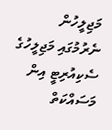މަޖިލީހުން ނެރުމުގައި މަޖިލީހުގެ ސެކިއުރިޓީ އިން މަސައްކަތް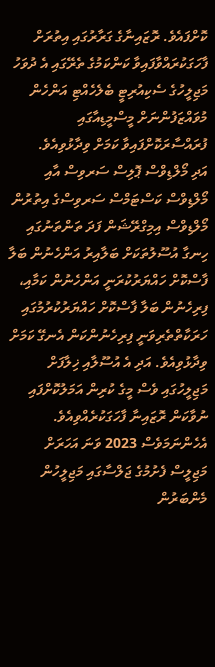ކޮށްފައެވެ. ރޮޒައިނާގެ ގަރާރުގައި އިތުރަށް ފާހަގަކުރައްވާފައިވާ ކަންކަމުގެ ތެރޭގައި އެ ދުވަހު މަޖިލީހުގެ ސެކިއުރިޓީ ބެލެހެއްޓި އަންހެން މުވައްޒަފުންނަށް މީސްމީޑިއާގައި ފުރައްސާރަކޮށްފައިވާ ކަމަށް ވިދާޅުވިއެވެ.
އަދި މޯލްޑިވްސް ޕޮލިސް ސަރވިސް އާއި މޯލްޑިވްސް ކަސްޓަމްސް ސަރވިސްގެ އިތުރުން މޯލްޑިވްސް އިމިގްރޭޝަން ފަދަ ތަންތަނުގައި ހިނގާ އުސޫލުތަކަށް ބަލާއިރު އަންހެނުން ބަލާ ފާސްކޮށް ހައްޔަރުކުރަނީ އަންހެނުން ކަމާއި، ފިރިހެނުން ބަލާ ފާސްކޮށް ހައްޔަރުކުރުމުގައި ހަރަކާތްތެރިވަނީ ފިރިހެނުންކަން އެނގޭ ކަމަށް ވިދާޅުވިއެވެ. އަދި އެ އުސޫލާއި ޚިލާފަށް މަޖިލީހުގައި ވެސް މީގެ ކުރިން އަމަލުކޮށްފައި ނުވާކަން ރޮޒައިނާ ފާހަގަކުރެއްވިއެވެ.
އެހެންނަމަވެސް 2023 ވަނަ އަހަރަށް މަޖިލީސް ފެށުމުގެ ޖަލްސާގައި މަޖިލީހުން މެންބަރުން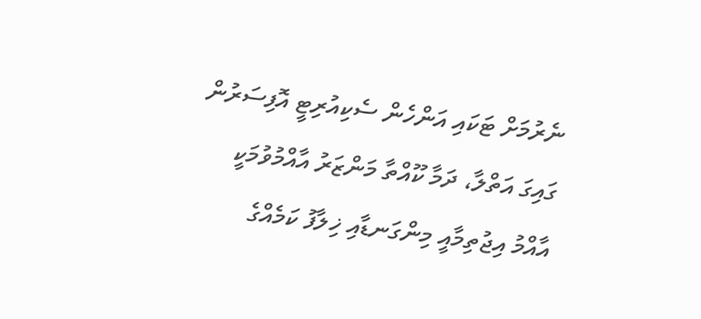ނެރުމަށް ޓަކައި އަންހެން ސެކިއުރިޓީ އޮފިސަރުން ގައިގަ އަތްލާ، ދަމާ ކޫއްތާ މަންޒަރު އާއްމުވުމަކީ އާއްމު އިޖުތިމާއީ މިންގަނޑާއި ޚިލާފު ކަމެއްގެ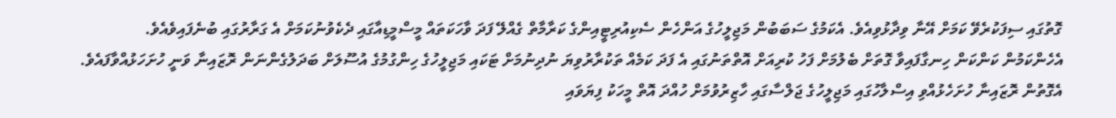ގޮތުގައި ސިފަކުރެވޭ ކަމަށް އޭނާ ވިދާޅުވިއެވެ. އެކަމުގެ ސަބަބުން މަޖިލީހުގެ އަންހެން ސެކިއުރިޓީއިންގެ ކަރާމާތް ގެއްލޭ ފަދަ ވާހަކަތައް މީސްމީޑިއާގައި ދެކެވުނުކަމަށް އެ ގަރާރުގައި ބުނެފައިވެއެވެ.
އެހެންކަމުން ކަންކަން ހިނގާފައިވާ ގޮތަށް ބެލުމަށް ފަހު ކުރިއަށް އޮތްތަނުގައި އެ ފަދަ ކަމެއް ތަކުރާރުވިޔަ ނުދިނުމަށް ޓަކައި މަޖިލީހުގެ ހިންގުމުގެ އުސޫލަށް ބަދަލުގެންނަން ރޮޒައިނާ ވަނީ ހުށަހަޅުއްވާފައެވެ. އެގޮތުން ރޮޒައިނާ ހުށަހެޅުއްވި އިސްލާހުގައި މަޖިލީހުގެ ޖަލްސާގައި ހާޒިރުވުމަށް ހުއްދަ އޮތް މީހަކު ފިޔަވައި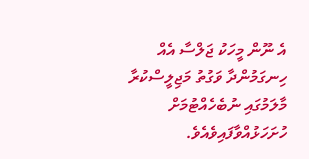އެ ނޫން މީހަކު ޖަލްސާ އެއް ހިނގަމުންދާ ވަގުތު މަޖިލީސްކުރާ މާލަމުގައި ނުބެހެއްޓުމަށް ހުށަހަޅުއްވާފައިވެއެވެ.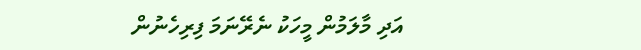އަދި މާލަމުން މީހަކު ނެރޭނަމަ ފިރިހެނުން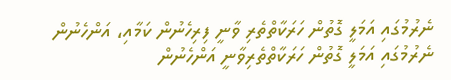ނެރުމުގައި އަމަލީ ގޮތުން ހަރަކާތްތެރި ވާނީ ފިރިހެނުން ކަމާއި، އަންހެނުން ނެރުމުގައި އަމަލީ ގޮތުން ހަރަކާތްތެރިވާނީ އަންހެނުން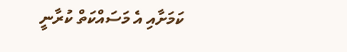ކަމަށާއި އެ މަސައްކަތް ކުރާނީ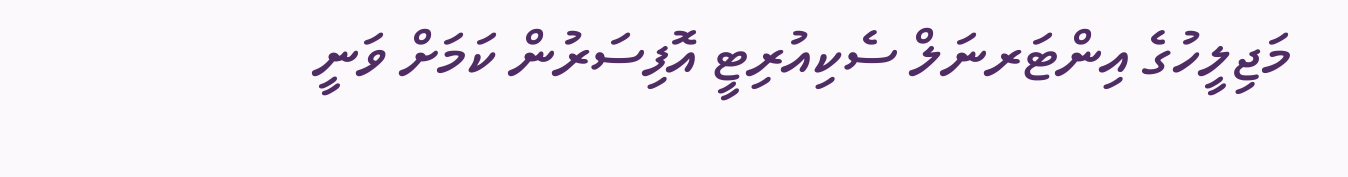މަޖިލީހުގެ އިންޓަރނަލް ސެކިއުރިޓީ އޮފިސަރުން ކަމަށް ވަނީ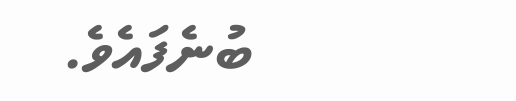ބުނެފައެވެ.